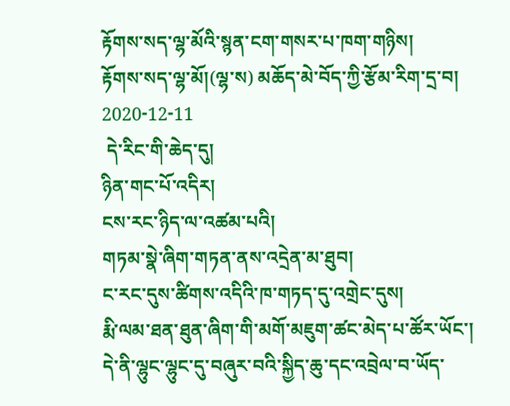རྟོགས་སད་ལྷ་མོའི་སྙན་ངག་གསར་པ་ཁག་གཉིས།
རྟོགས་སད་ལྷ་མོ།(ལྷ་ས) མཆོད་མེ་བོད་ཀྱི་རྩོམ་རིག་དྲ་བ། 2020-12-11
 དེ་རིང་གི་ཆེད་དུ།
ཉིན་གང་པོ་འདིར།
ངས་རང་ཉིད་ལ་འཚམ་པའི།
གཏམ་སྣེ་ཞིག་གཏན་ནས་འདྲེན་མ་ཐུབ།
ང་རང་དུས་ཚིགས་འདིའི་ཁ་གཏད་དུ་འགྲེང་དུས།
རྨི་ལམ་ཐན་ཐུན་ཞིག་གི་མགོ་མཇུག་ཚང་མེད་པ་ཚོར་ཡོང་།
དེ་ནི་ལྷུང་ལྷུང་དུ་བཞུར་བའི་སྐྱིད་ཆུ་དང་འབྲེལ་བ་ཡོད་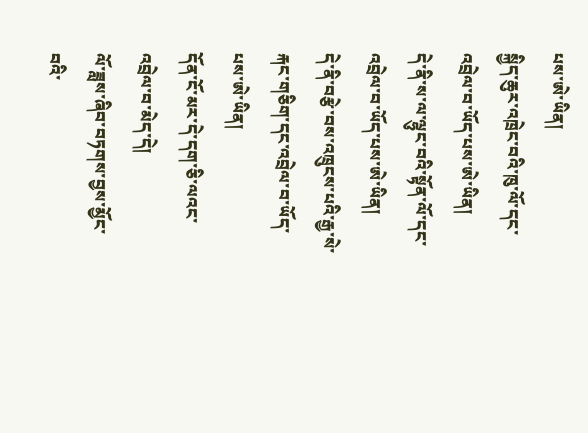པས་ཨེ་ཡིན།
སྐྱིད་ཆུར་འཁྲེང་བའི་ཁུ་ལོ་དང་འབྲེལ་བ་ཡོད་པས་ཨེ་ཡིན།
དེ་ནི་ས་ལ་ལྷུང་བའི་སྟོན་ལོ་དང་འབྲེལ་བ་ཡོད་པས་ཨེ་ཡིན།
དེ་ནི་བརྩེ་བས་འཁྲུངས་པའི་རྒྱ་སེ་རྐང་གཅིག་དང་འབྲེལ་བ་ཡོད་པས་ཨེ་ཡིན།
དོན་ངོ་མར་དེ་དག་ཅི་ལའང་འབྲེལ་བ་མེད་དེ།
ལོ་ཟླས་ཞིབ་བཏགས་བྱས་མྱོང་བའི་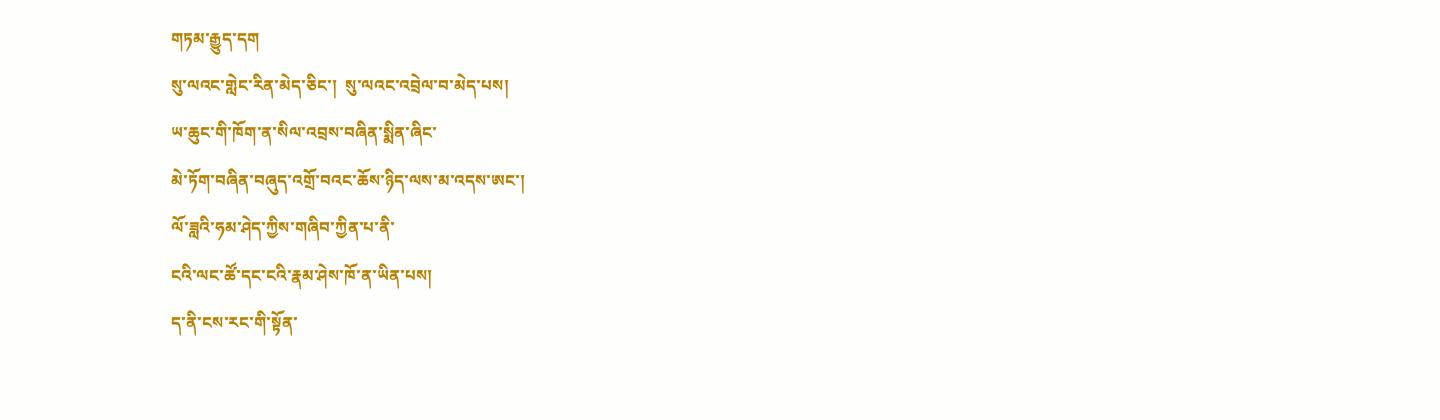གཏམ་རྒྱུད་དག
སུ་ལའང་གླེང་རིན་མེད་ཅིང་།  སུ་ལའང་འབྲེལ་བ་མེད་པས།
ཡ་ཆུང་གི་ཁོག་ན་སིལ་འབྲས་བཞིན་སྨིན་ཞིང་
མེ་ཏོག་བཞིན་བཞུད་འགྲོ་བའང་ཆོས་ཉིད་ལས་མ་འདས་ཨང་།
ལོ་ཟླའི་ཧམ་ཤེད་ཀྱིས་གཞིབ་ཀྱིན་པ་ནི་
ངའི་ལང་ཚོ་དང་ངའི་རྣམ་ཤེས་ཁོ་ན་ཡིན་པས།
ད་ནི་ངས་རང་གི་སྟོན་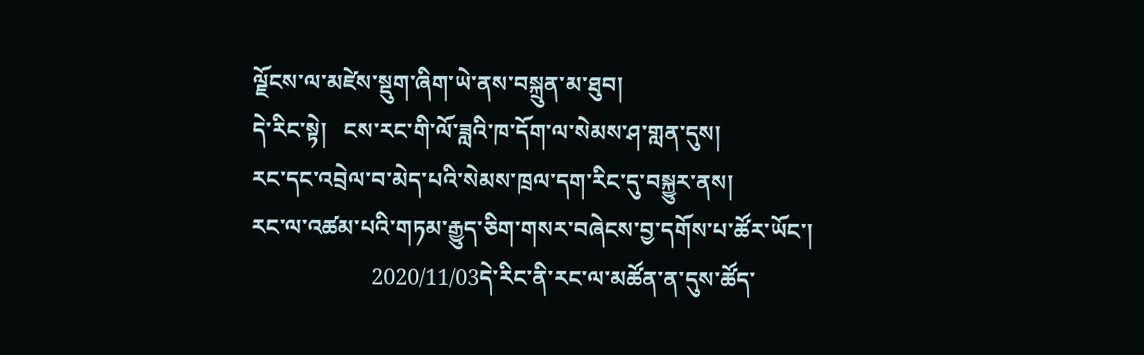ལྗོངས་ལ་མཛེས་སྡུག་ཞིག་ཡེ་ནས་བསྐྲུན་མ་ཐུབ།
དེ་རིང་སྟེ།   ངས་རང་གི་ལོ་ཟླའི་ཁ་དོག་ལ་སེམས་ཤ་གླན་དུས།
རང་དང་འབྲེལ་བ་མེད་པའི་སེམས་ཁྲལ་དག་རིང་དུ་བསྐྱུར་ནས།
རང་ལ་འཚམ་པའི་གཏམ་རྒྱུད་ཅིག་གསར་བཞེངས་བྱ་དགོས་པ་ཚོར་ཡོང་།
                     2020/11/03དེ་རིང་ནི་རང་ལ་མཚོན་ན་དུས་ཚོད་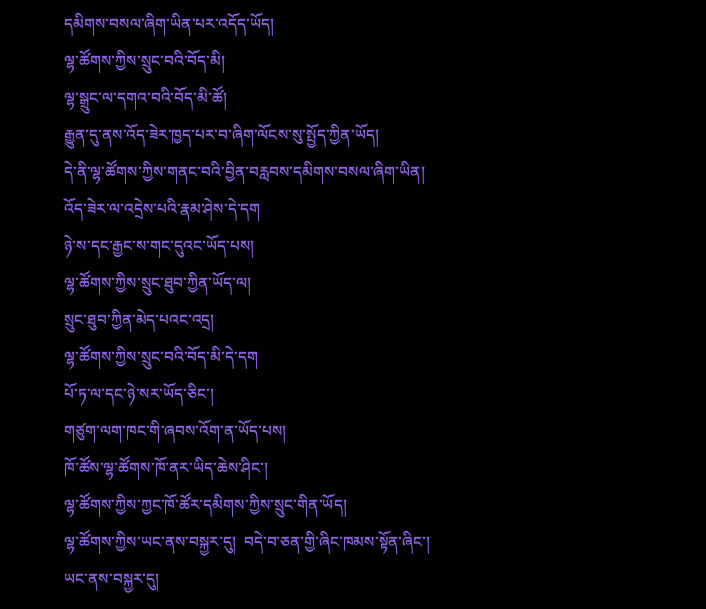དམིགས་བསལ་ཞིག་ཡིན་པར་འདོད་ཡོད།
ལྷ་ཚོགས་ཀྱིས་སྲུང་བའི་བོད་མི།
ལྷ་སྒྲུང་ལ་དགའ་བའི་བོད་མི་ཚོ།
རྒྱུན་དུ་ནས་འོད་ཟེར་ཁྱད་པར་བ་ཞིག་ལོངས་སུ་སྤྱོད་ཀྱིན་ཡོད།
དེ་ནི་ལྷ་ཚོགས་ཀྱིས་གནང་བའི་བྱིན་བརླབས་དམིགས་བསལ་ཞིག་ཡིན།
འོད་ཟེར་ལ་འདྲེས་པའི་རྣམ་ཤེས་དེ་དག
ཉེ་ས་དང་རྒྱང་ས་གང་དུའང་ཡོད་པས།
ལྷ་ཚོགས་ཀྱིས་སྲུང་ཐུབ་ཀྱིན་ཡོད་ལ།
སྲུང་ཐུབ་ཀྱིན་མེད་པའང་འདྲ།
ལྷ་ཚོགས་ཀྱིས་སྲུང་བའི་བོད་མི་དེ་དག
པོ་ཏ་ལ་དང་ཉེ་སར་ཡོད་ཅིང་།
གཙུག་ལག་ཁང་གི་ཞབས་འོག་ན་ཡོད་པས།
ཁོ་ཚོས་ལྷ་ཚོགས་ཁོ་ནར་ཡིད་ཆེས་ཤིང་།
ལྷ་ཚོགས་ཀྱིས་ཀྱང་ཁོ་ཚོར་དམིགས་ཀྱིས་སྲུང་གིན་ཡོད།
ལྷ་ཚོགས་ཀྱིས་ཡང་ནས་བསྐྱར་དུ།  བདེ་བ་ཅན་གྱི་ཞིང་ཁམས་སྟོན་ཞིང་།
ཡང་ནས་བསྐྱར་དུ།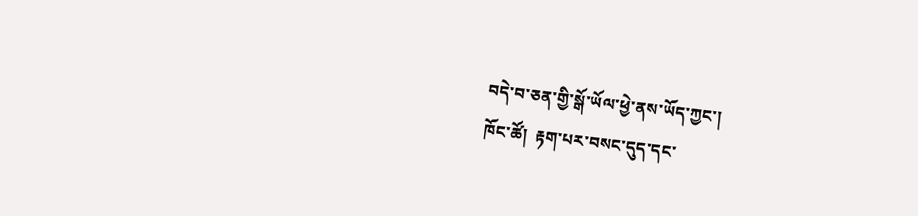བདེ་བ་ཅན་གྱི་སྒོ་ཡོལ་ཕྱེ་ནས་ཡོད་ཀྱང་།
ཁོང་ཚོ།  རྟག་པར་བསང་དུད་དང་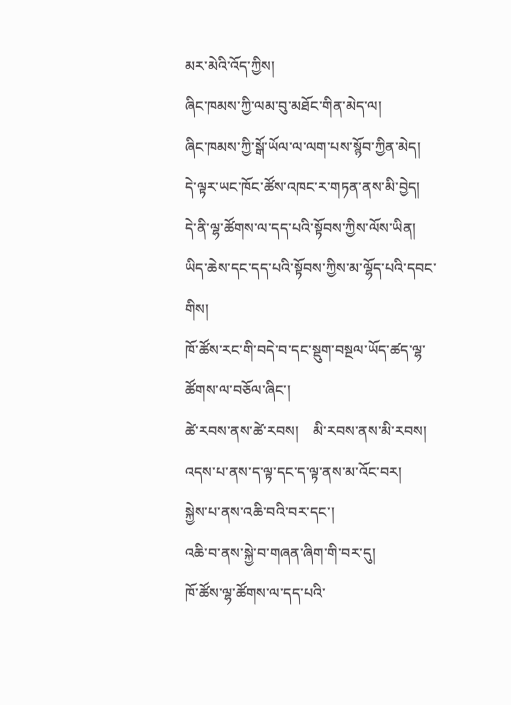མར་མེའི་འོད་ཀྱིས།
ཞིང་ཁམས་ཀྱི་ལམ་བུ་མཐོང་གིན་མེད་ལ།
ཞིང་ཁམས་ཀྱི་སྒོ་ཡོལ་ལ་ལག་པས་སྙོབ་ཀྱིན་མེད།
དེ་ལྟར་ཡང་ཁོང་ཚོས་འཁང་ར་གཏན་ནས་མི་བྱེད།
དེ་ནི་ལྷ་ཚོགས་ལ་དད་པའི་སྟོབས་ཀྱིས་ལོས་ཡིན།
ཡིད་ཆེས་དང་དད་པའི་སྟོབས་ཀྱིས་མ་ལྷོད་པའི་དབང་གིས།
ཁོ་ཚོས་རང་གི་བདེ་བ་དང་སྡུག་བསྔལ་ཡོད་ཚད་ལྷ་ཚོགས་ལ་བཅོལ་ཞིང་།
ཚེ་རབས་ནས་ཚེ་རབས།    མི་རབས་ནས་མི་རབས།
འདས་པ་ནས་ད་ལྟ་དང་ད་ལྟ་ནས་མ་འོང་བར།
སྐྱེས་པ་ནས་འཆི་བའི་བར་དང་།
འཆི་བ་ནས་སྐྱེ་བ་གཞན་ཞིག་གི་བར་དུ།
ཁོ་ཚོས་ལྷ་ཚོགས་ལ་དད་པའི་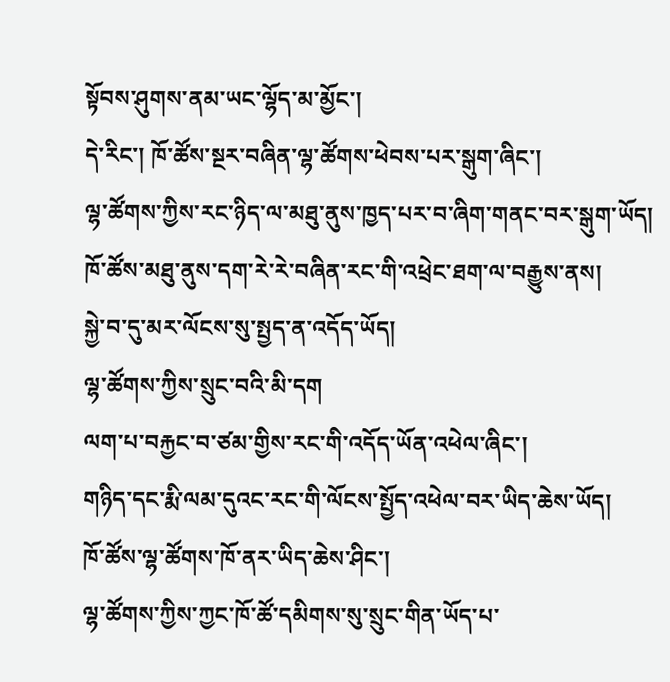སྟོབས་ཤུགས་ནམ་ཡང་ལྷོད་མ་མྱོང་།
དེ་རིང་། ཁོ་ཚོས་སྔར་བཞིན་ལྷ་ཚོགས་ཕེབས་པར་སྒུག་ཞིང་།
ལྷ་ཚོགས་ཀྱིས་རང་ཉིད་ལ་མཐུ་ནུས་ཁྱད་པར་བ་ཞིག་གནང་བར་སྒུག་ཡོད།
ཁོ་ཚོས་མཐུ་ནུས་དག་རེ་རེ་བཞིན་རང་གི་འཕྲེང་ཐག་ལ་བརྒྱུས་ནས།
སྐྱེ་བ་དུ་མར་ལོངས་སུ་སྤྱད་ན་འདོད་ཡོད།
ལྷ་ཚོགས་ཀྱིས་སྲུང་བའི་མི་དག
ལག་པ་བརྐྱང་བ་ཙམ་གྱིས་རང་གི་འདོད་ཡོན་འཕེལ་ཞིང་།
གཉིད་དང་རྨི་ལམ་དུའང་རང་གི་ལོངས་སྤྱོད་འཕེལ་བར་ཡིད་ཆེས་ཡོད།
ཁོ་ཚོས་ལྷ་ཚོགས་ཁོ་ནར་ཡིད་ཆེས་ཤིང་།
ལྷ་ཚོགས་ཀྱིས་ཀྱང་ཁོ་ཚོ་དམིགས་སུ་སྲུང་གིན་ཡོད་པ་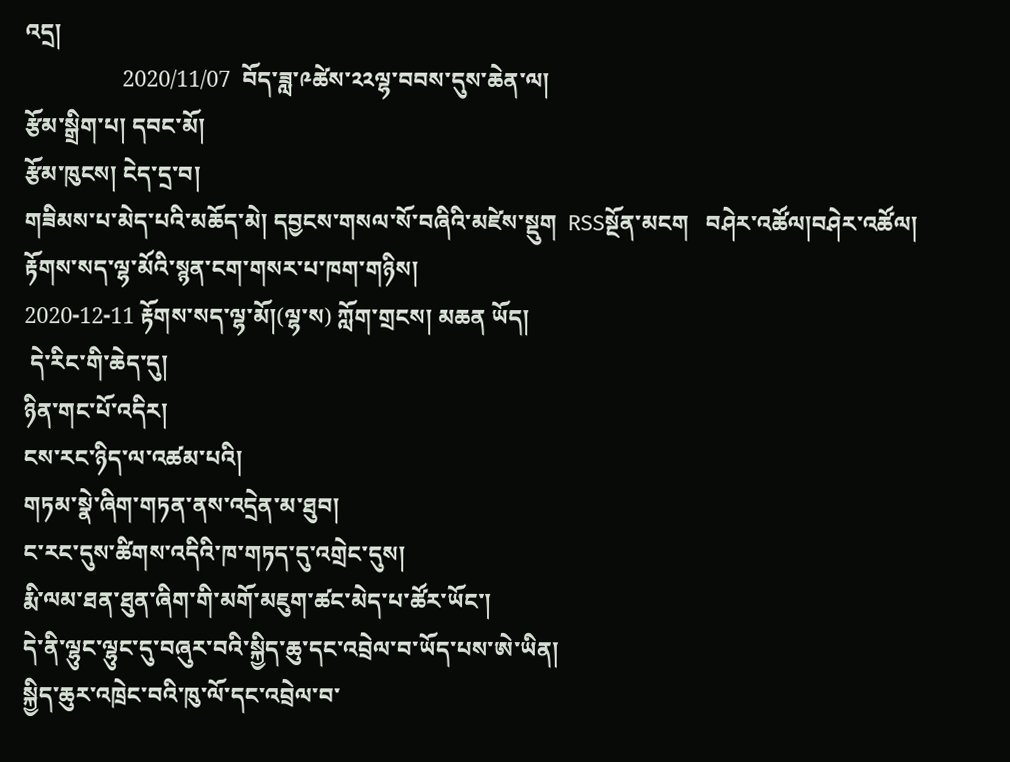འདྲ།
                 2020/11/07  བོད་ཟླ་༩ཚེས་༢༢ལྷ་བབས་དུས་ཆེན་ལ།
རྩོམ་སྒྲིག་པ། དབང་མོ།
རྩོམ་ཁུངས། ངེད་དྲ་བ།
གཟིམས་པ་མེད་པའི་མཆོད་མེ། དབྱངས་གསལ་སོ་བཞིའི་མཛེས་སྡུག  RSSསྔོན་མངག   བཤེར་འཚོལ།བཤེར་འཚོལ།
རྟོགས་སད་ལྷ་མོའི་སྙན་ངག་གསར་པ་ཁག་གཉིས།
2020-12-11 རྟོགས་སད་ལྷ་མོ།(ལྷ་ས) ཀློག་གྲངས། མཆན ཡོད།
 དེ་རིང་གི་ཆེད་དུ།
ཉིན་གང་པོ་འདིར།
ངས་རང་ཉིད་ལ་འཚམ་པའི།
གཏམ་སྣེ་ཞིག་གཏན་ནས་འདྲེན་མ་ཐུབ།
ང་རང་དུས་ཚིགས་འདིའི་ཁ་གཏད་དུ་འགྲེང་དུས།
རྨི་ལམ་ཐན་ཐུན་ཞིག་གི་མགོ་མཇུག་ཚང་མེད་པ་ཚོར་ཡོང་།
དེ་ནི་ལྷུང་ལྷུང་དུ་བཞུར་བའི་སྐྱིད་ཆུ་དང་འབྲེལ་བ་ཡོད་པས་ཨེ་ཡིན།
སྐྱིད་ཆུར་འཁྲེང་བའི་ཁུ་ལོ་དང་འབྲེལ་བ་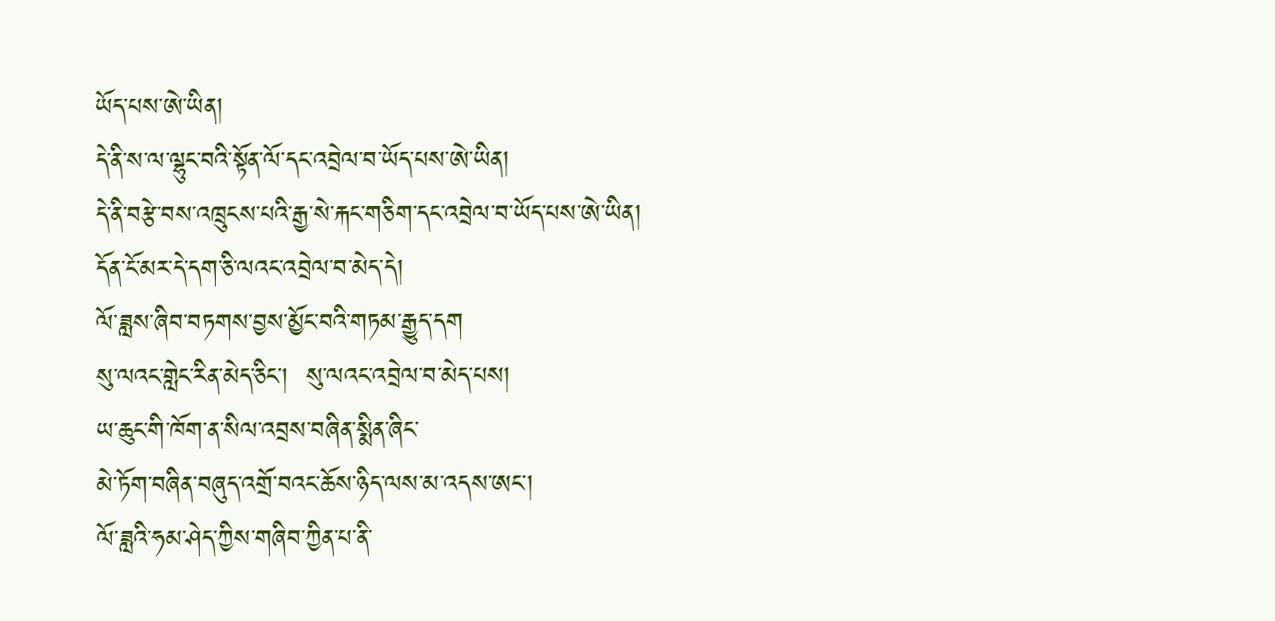ཡོད་པས་ཨེ་ཡིན།
དེ་ནི་ས་ལ་ལྷུང་བའི་སྟོན་ལོ་དང་འབྲེལ་བ་ཡོད་པས་ཨེ་ཡིན།
དེ་ནི་བརྩེ་བས་འཁྲུངས་པའི་རྒྱ་སེ་རྐང་གཅིག་དང་འབྲེལ་བ་ཡོད་པས་ཨེ་ཡིན།
དོན་ངོ་མར་དེ་དག་ཅི་ལའང་འབྲེལ་བ་མེད་དེ།
ལོ་ཟླས་ཞིབ་བཏགས་བྱས་མྱོང་བའི་གཏམ་རྒྱུད་དག
སུ་ལའང་གླེང་རིན་མེད་ཅིང་།  སུ་ལའང་འབྲེལ་བ་མེད་པས།
ཡ་ཆུང་གི་ཁོག་ན་སིལ་འབྲས་བཞིན་སྨིན་ཞིང་
མེ་ཏོག་བཞིན་བཞུད་འགྲོ་བའང་ཆོས་ཉིད་ལས་མ་འདས་ཨང་།
ལོ་ཟླའི་ཧམ་ཤེད་ཀྱིས་གཞིབ་ཀྱིན་པ་ནི་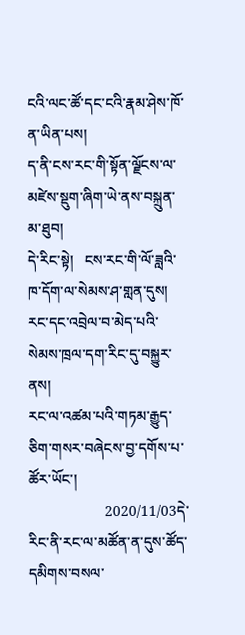ངའི་ལང་ཚོ་དང་ངའི་རྣམ་ཤེས་ཁོ་ན་ཡིན་པས།
ད་ནི་ངས་རང་གི་སྟོན་ལྗོངས་ལ་མཛེས་སྡུག་ཞིག་ཡེ་ནས་བསྐྲུན་མ་ཐུབ།
དེ་རིང་སྟེ།   ངས་རང་གི་ལོ་ཟླའི་ཁ་དོག་ལ་སེམས་ཤ་གླན་དུས།
རང་དང་འབྲེལ་བ་མེད་པའི་སེམས་ཁྲལ་དག་རིང་དུ་བསྐྱུར་ནས།
རང་ལ་འཚམ་པའི་གཏམ་རྒྱུད་ཅིག་གསར་བཞེངས་བྱ་དགོས་པ་ཚོར་ཡོང་།
                     2020/11/03དེ་རིང་ནི་རང་ལ་མཚོན་ན་དུས་ཚོད་དམིགས་བསལ་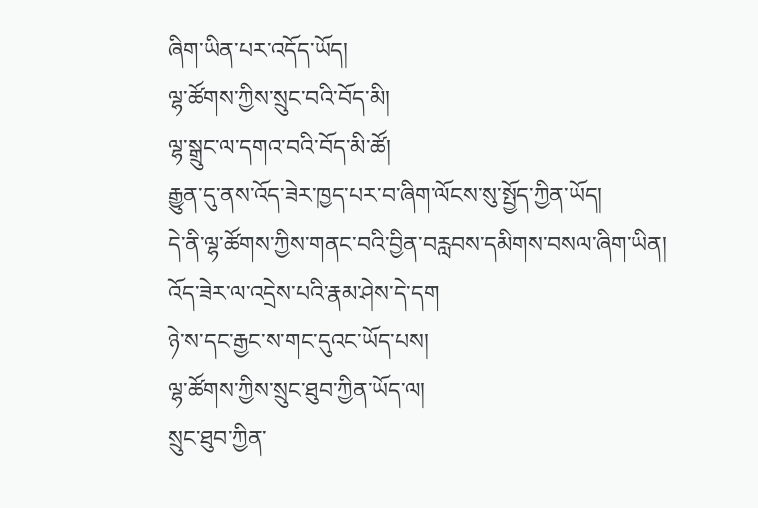ཞིག་ཡིན་པར་འདོད་ཡོད།
ལྷ་ཚོགས་ཀྱིས་སྲུང་བའི་བོད་མི།
ལྷ་སྒྲུང་ལ་དགའ་བའི་བོད་མི་ཚོ།
རྒྱུན་དུ་ནས་འོད་ཟེར་ཁྱད་པར་བ་ཞིག་ལོངས་སུ་སྤྱོད་ཀྱིན་ཡོད།
དེ་ནི་ལྷ་ཚོགས་ཀྱིས་གནང་བའི་བྱིན་བརླབས་དམིགས་བསལ་ཞིག་ཡིན།
འོད་ཟེར་ལ་འདྲེས་པའི་རྣམ་ཤེས་དེ་དག
ཉེ་ས་དང་རྒྱང་ས་གང་དུའང་ཡོད་པས།
ལྷ་ཚོགས་ཀྱིས་སྲུང་ཐུབ་ཀྱིན་ཡོད་ལ།
སྲུང་ཐུབ་ཀྱིན་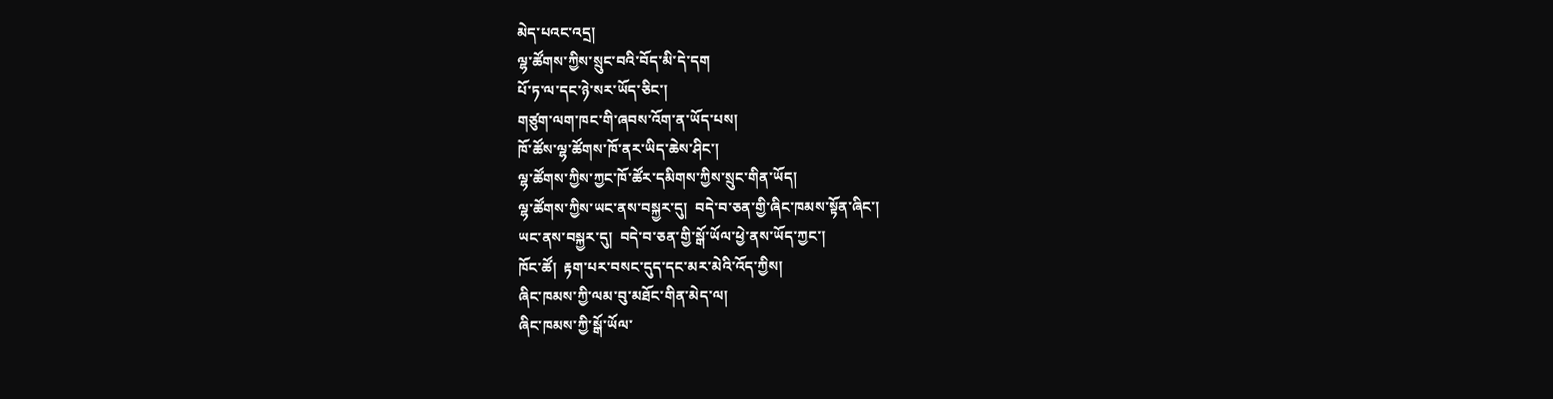མེད་པའང་འདྲ།
ལྷ་ཚོགས་ཀྱིས་སྲུང་བའི་བོད་མི་དེ་དག
པོ་ཏ་ལ་དང་ཉེ་སར་ཡོད་ཅིང་།
གཙུག་ལག་ཁང་གི་ཞབས་འོག་ན་ཡོད་པས།
ཁོ་ཚོས་ལྷ་ཚོགས་ཁོ་ནར་ཡིད་ཆེས་ཤིང་།
ལྷ་ཚོགས་ཀྱིས་ཀྱང་ཁོ་ཚོར་དམིགས་ཀྱིས་སྲུང་གིན་ཡོད།
ལྷ་ཚོགས་ཀྱིས་ཡང་ནས་བསྐྱར་དུ།  བདེ་བ་ཅན་གྱི་ཞིང་ཁམས་སྟོན་ཞིང་།
ཡང་ནས་བསྐྱར་དུ།  བདེ་བ་ཅན་གྱི་སྒོ་ཡོལ་ཕྱེ་ནས་ཡོད་ཀྱང་།
ཁོང་ཚོ།  རྟག་པར་བསང་དུད་དང་མར་མེའི་འོད་ཀྱིས།
ཞིང་ཁམས་ཀྱི་ལམ་བུ་མཐོང་གིན་མེད་ལ།
ཞིང་ཁམས་ཀྱི་སྒོ་ཡོལ་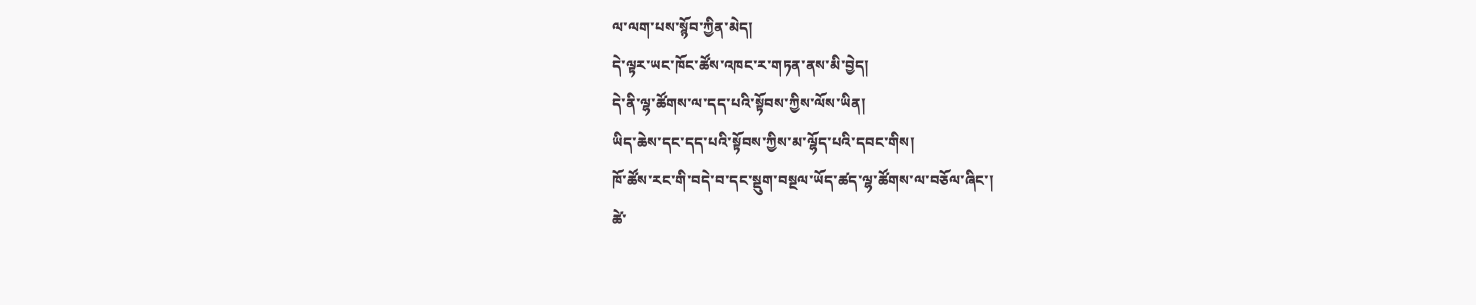ལ་ལག་པས་སྙོབ་ཀྱིན་མེད།
དེ་ལྟར་ཡང་ཁོང་ཚོས་འཁང་ར་གཏན་ནས་མི་བྱེད།
དེ་ནི་ལྷ་ཚོགས་ལ་དད་པའི་སྟོབས་ཀྱིས་ལོས་ཡིན།
ཡིད་ཆེས་དང་དད་པའི་སྟོབས་ཀྱིས་མ་ལྷོད་པའི་དབང་གིས།
ཁོ་ཚོས་རང་གི་བདེ་བ་དང་སྡུག་བསྔལ་ཡོད་ཚད་ལྷ་ཚོགས་ལ་བཅོལ་ཞིང་།
ཚེ་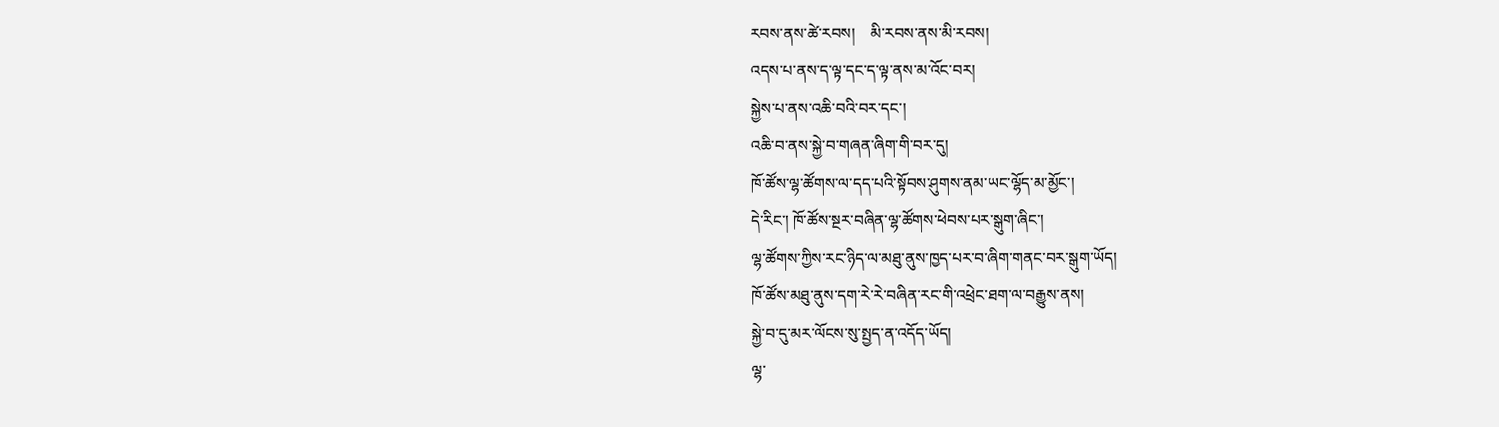རབས་ནས་ཚེ་རབས།    མི་རབས་ནས་མི་རབས།
འདས་པ་ནས་ད་ལྟ་དང་ད་ལྟ་ནས་མ་འོང་བར།
སྐྱེས་པ་ནས་འཆི་བའི་བར་དང་།
འཆི་བ་ནས་སྐྱེ་བ་གཞན་ཞིག་གི་བར་དུ།
ཁོ་ཚོས་ལྷ་ཚོགས་ལ་དད་པའི་སྟོབས་ཤུགས་ནམ་ཡང་ལྷོད་མ་མྱོང་།
དེ་རིང་། ཁོ་ཚོས་སྔར་བཞིན་ལྷ་ཚོགས་ཕེབས་པར་སྒུག་ཞིང་།
ལྷ་ཚོགས་ཀྱིས་རང་ཉིད་ལ་མཐུ་ནུས་ཁྱད་པར་བ་ཞིག་གནང་བར་སྒུག་ཡོད།
ཁོ་ཚོས་མཐུ་ནུས་དག་རེ་རེ་བཞིན་རང་གི་འཕྲེང་ཐག་ལ་བརྒྱུས་ནས།
སྐྱེ་བ་དུ་མར་ལོངས་སུ་སྤྱད་ན་འདོད་ཡོད།
ལྷ་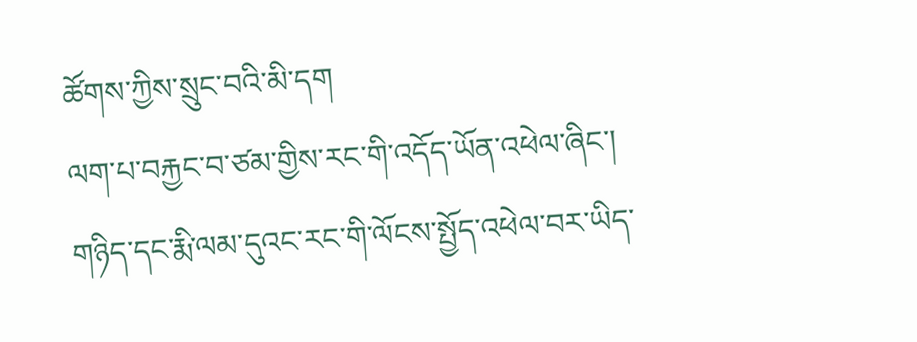ཚོགས་ཀྱིས་སྲུང་བའི་མི་དག
ལག་པ་བརྐྱང་བ་ཙམ་གྱིས་རང་གི་འདོད་ཡོན་འཕེལ་ཞིང་།
གཉིད་དང་རྨི་ལམ་དུའང་རང་གི་ལོངས་སྤྱོད་འཕེལ་བར་ཡིད་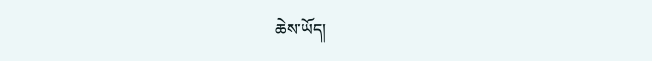ཆེས་ཡོད།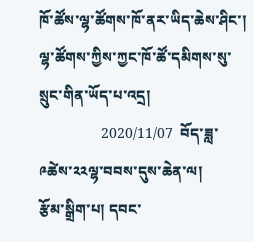ཁོ་ཚོས་ལྷ་ཚོགས་ཁོ་ནར་ཡིད་ཆེས་ཤིང་།
ལྷ་ཚོགས་ཀྱིས་ཀྱང་ཁོ་ཚོ་དམིགས་སུ་སྲུང་གིན་ཡོད་པ་འདྲ།
                 2020/11/07  བོད་ཟླ་༩ཚེས་༢༢ལྷ་བབས་དུས་ཆེན་ལ།
རྩོམ་སྒྲིག་པ། དབང་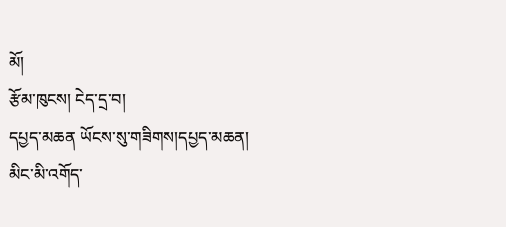མོ།
རྩོམ་ཁུངས། ངེད་དྲ་བ།
དཔྱད་མཆན ཡོངས་སུ་གཟིགས།དཔྱད་མཆན།
མིང་མི་འགོད་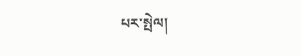པར་སྤེལ།